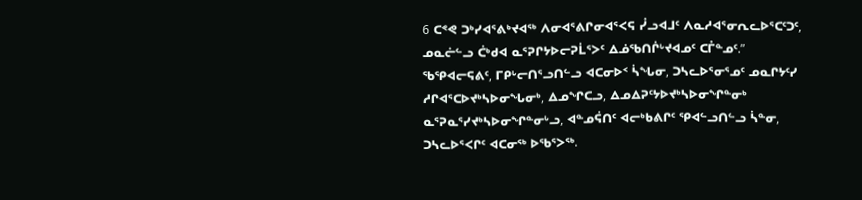6 ᑕᕝᕙ ᑐᒃᓯᐊᕐᕕᒃᔪᐊᖅ ᐱᓂᐊᕐᕕᒋᓂᐊᕐᐸᕋ ᓮᓗᐊᒧᑦ ᐱᓇᓱᐊᕐᓂᕆᓚᐅᕐᑕᑦᑐᑦ, ᓄᓇᓖᓪᓗ ᑖᒃᑯᐊ ᓇᕐᕈᒋᔭᐅᓕᕈᒫᕐᐳᑦ ᐃᓅᖃᑎᒌᒡᔪᐊᓄᑦ ᑕᒤᓐᓄᑦ.”
ᖃᕿᐊᓕᕋᕕᑦ, ᒥᑭᒡᓕᑎᕐᓗᑎᓪᓗ ᐊᑕᓂᐅᑉ ᓵᖓᓂ, ᑐᓴᓚᐅᕐᓂᕐᓄᑦ ᓄᓇᒋᔭᑦᓯ ᓱᒋᐊᕐᑕᐅᔪᒃᓴᐅᓂᖓᓂᒃ, ᐃᓄᖏᑕᓗ, ᐃᓄᐃᕈᑦᔭᐅᔪᒃᓴᐅᓂᖏᓐᓂᒃ ᓇᕐᕈᓇᕐᓯᔪᒃᓴᐅᓂᖏᓐᓂᒡᓗ, ᐊᓐᓄᕌᑎᑦ ᐊᓕᒃᑲᕕᒋᑦ ᕿᐊᓪᓗᑎᓪᓗ ᓵᓐᓂ, ᑐᓴᓚᐅᕐᐸᒋᑦ ᐊᑕᓂᖅ ᐅᖃᕐᐳᖅ.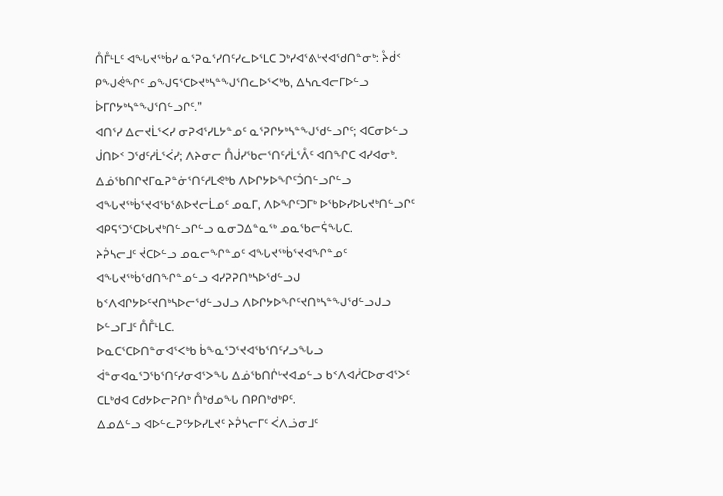ᑍᒤᒻᒪᑦ ᐊᖓᔪᖅᑳᓯ ᓇᕐᕈᓇᕐᓯᑎᑦᓯᓚᐅᕐᒪᑕ ᑐᒃᓯᐊᕐᕕᒡᔪᐊᖁᑎᓐᓂᒃ: ᔧᑰᑉ ᑭᖑᕚᖏᑦ ᓄᖑᕋᕐᑕᐅᔪᒃᓴᓐᖑᕐᑎᓚᐅᕐᐸᒃᑲ, ᐃᓴᕆᐊᓕᒥᐅᓪᓗ ᐆᒥᒋᔭᒃᓴᓐᖑᕐᑎᓪᓗᒋᑦ.”
ᐊᑎᕐᓯ ᐃᓕᔪᒫᕐᐸᓯ ᓂᕈᐊᕐᓯᒪᔭᓐᓄᑦ ᓇᕐᕈᒋᔭᒃᓴᓐᖑᖁᓪᓗᒋᑦ; ᐊᑕᓂᐅᓪᓗ ᒎᑎᐅᑉ ᑐᖁᑦᓱᒫᕐᐹᓯ; ᐱᔨᓂᓕ ᑍᒎᓯᖃᓕᕐᑎᑦᓱᒫᕐᐰᑦ ᐊᑎᖏᑕ ᐊᓯᐊᓂᒃ.
ᐃᓅᖃᑎᒋᔪᒥᓇᕈᓐᓃᕐᑎᑦᓱᒪᕙᒃᑲ ᐱᐅᒋᔭᐅᖏᑦᑑᑎᓪᓗᒋᓪᓗ ᐊᖓᔪᖅᑳᕐᔪᐊᖃᕐᕕᐅᔪᓕᒫᓄᑦ ᓄᓇᒥ, ᐱᐅᖏᑦᑐᒥᒃ ᐅᖃᐅᓯᐅᒐᔪᒃᑎᓪᓗᒋᑦ ᐊᑭᕋᕐᑐᕐᑕᐅᒐᔪᒃᑎᓪᓗᒋᓪᓗ ᓇᓂᑐᐃᓐᓇᖅ ᓄᓇᖃᓕᕌᖓᑕ.
ᔨᕉᓴᓕᒧᑦ ᔫᑕᐅᓪᓗ ᓄᓇᓕᖏᓐᓄᑦ ᐊᖓᔪᖅᑳᕐᔪᐊᖏᓐᓄᑦ ᐊᖓᔪᖅᑳᖁᑎᖏᓐᓄᓪᓗ ᐊᓯᕈᕈᑎᒃᓴᐅᖁᓪᓗᒍ ᑲᑉᐱᐊᒋᔭᐅᑦᔪᑎᒃᓴᐅᓕᖁᓪᓗᒍᓗ ᐱᐅᒋᔭᐅᖏᑦᔪᑎᒃᓴᓐᖑᖁᓪᓗᒍᓗ ᐅᓪᓗᒥᒧᑦ ᑍᒤᒻᒪᑕ.
ᐅᓇᑕᕐᑕᐅᑎᓐᓂᐊᕐᐸᒃᑲ ᑳᖕᓇᕐᑐᕐᔪᐊᖃᕐᑎᑦᓯᓗᖓᓗ ᐋᓐᓂᐊᓇᕐᑐᖃᕐᑎᑦᓯᓂᐊᕐᐳᖓ ᐃᓅᖃᑎᒌᒡᔪᐊᓄᓪᓗ ᑲᑉᐱᐊᓲᑕᐅᓂᐊᕐᐳᑦ ᑕᒪᒃᑯᐊ ᑕᑯᔭᐅᓕᕈᑎᒃ ᑍᒃᑯᓄᖓ ᑎᑭᑎᒃᑯᒃᑭᑦ.
ᐃᓄᐃᓪᓗ ᐊᐅᓪᓚᕈᑦᔭᐅᓯᒪᔪᑦ ᔨᕉᓴᓕᒥᑦ ᐹᐱᓘᓂᒧᑦ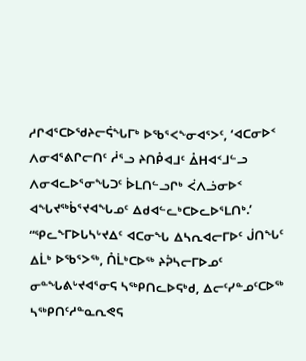ᓱᒋᐊᕐᑕᐅᖁᔨᓕᕌᖓᒥᒃ ᐅᖃᕐᐸᖕᓂᐊᕐᐳᑦ, ‘ᐊᑕᓂᐅᑉ ᐱᓂᐊᕐᕕᒋᓕᑎᑦ ᓲᕐᓗ ᔨᑎᑬᐊᒧᑦ ᐂᕼᐊᑉᒧᓪᓗ ᐱᓂᐊᓚᐅᕐᓂᖓᑐᑦ ᐆᒪᑎᓪᓗᒋᒃ ᐹᐱᓘᓂᐅᑉ ᐊᖓᔪᖅᑳᕐᔪᐊᖓᓄᑦ ᐃᑯᐊᓪᓚᒃᑕᐅᓚᐅᕐᒪᑎᒃ.’
“ᕿᓚᖕᒥᐅᒐᓴᒡᔪᐃᑦ ᐊᑕᓂᖓ ᐃᓴᕆᐊᓕᒥᐅᑦ ᒎᑎᖓᑦ ᐃᒫᒃ ᐅᖃᕐᐳᖅ, ᑍᒫᒃᑕᐅᖅ ᔨᕉᓴᓕᒥᐅᓄᑦ ᓂᓐᖓᕕᒡᔪᐊᕐᓂᕋ ᓴᖅᑭᑎᓚᐅᕋᒃᑯ, ᐃᓕᑦᓯᓐᓄᑦᑕᐅᖅ ᓴᖅᑭᑎᑦᓱᓐᓇᕆᕙᕋ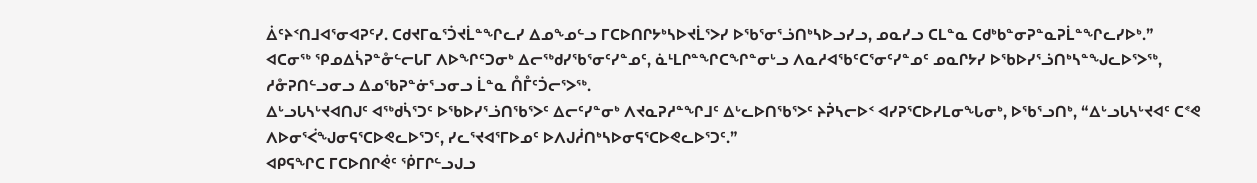ᐄᑦᔨᑉᑎᒧᐊᕐᓂᐊᕈᑦᓯ. ᑕᑯᔪᒥᓇᕐᑑᔪᒫᓐᖏᓚᓯ ᐃᓄᖕᓄᓪᓗ ᒥᑕᐅᑎᒋᔭᒃᓴᐅᔪᒫᕐᐳᓯ ᐅᖃᕐᓂᕐᓘᑎᒃᓴᐅᓗᓯᓗ, ᓄᓇᓯᓗ ᑕᒪᓐᓇ ᑕᑯᒃᑲᓐᓂᕈᓐᓇᕈᒫᓐᖏᓚᓯᐅᒃ.”
ᐊᑕᓂᖅ ᕿᓄᐃᓵᕈᓐᓁᓪᓕᒐᒥ ᐱᐅᖏᑦᑐᓂᒃ ᐃᓕᖅᑯᓯᖃᕐᓂᑦᓯᓐᓄᑦ, ᓈᒻᒪᒋᓐᖏᑕᖏᓐᓂᒡᓗ ᐱᓇᓱᐊᖃᑦᑕᕐᓂᑦᓯᓐᓄᑦ ᓄᓇᒋᔭᓯ ᐅᖃᐅᓯᕐᓘᑎᒃᓴᓐᖑᓚᐅᕐᐳᖅ, ᓱᓁᕈᑎᓪᓗᓂᓗ ᐃᓄᖃᕈᓐᓃᕐᓗᓂᓗ ᒫᓐᓇ ᑍᒤᑦᑑᓕᕐᐳᖅ.
ᐃᒡᓗᒐᓴᒡᔪᐊᑎᒍᑦ ᐊᖅᑯᓵᕐᑐᑦ ᐅᖃᐅᓯᕐᓘᑎᖃᕐᐳᑦ ᐃᓕᑦᓯᓐᓂᒃ ᐱᔪᓇᕈᓱᓐᖏᒧᑦ ᐃᒡᓚᐅᑎᖃᕐᐳᑦ ᔨᕉᓴᓕᐅᑉ ᐊᓯᕈᕐᑕᐅᓯᒪᓂᖓᓂᒃ, ᐅᖃᕐᓗᑎᒃ, “ᐃᒡᓗᒐᓴᒡᔪᐊᑦ ᑕᕝᕙ ᐱᐅᓂᕐᐹᖑᓂᕋᕐᑕᐅᕙᓚᐅᕐᑐᑦ, ᓯᓚᕐᔪᐊᕐᒥᐅᓄᑦ ᐅᐱᒍᓲᑎᒃᓴᐅᓂᕋᕐᑕᐅᕙᓚᐅᕐᑐᑦ.”
ᐊᑭᕋᖏᑕ ᒥᑕᐅᑎᒋᕚᑦ ᖀᒥᒋᓪᓗᒍᓗ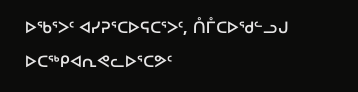ᐅᖃᕐᐳᑦ ᐊᓯᕈᕐᑕᐅᕋᑕᕐᐳᑦ, ᑍᒤᑕᐅᖁᓪᓗᒍ ᐅᑕᖅᑭᐊᕆᕙᓚᐅᕐᑕᕗᑦ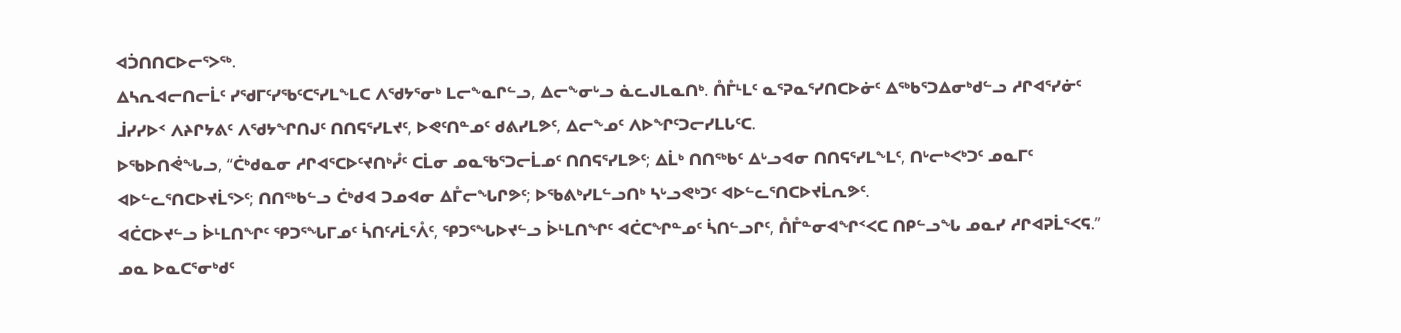ᐊᑑᑎᑎᑕᐅᓕᕐᐳᖅ.
ᐃᓴᕆᐊᓕᑎᓕᒫᑦ ᓯᖁᒥᑦᓯᖃᑦᑕᕐᓯᒪᖕᒪᑕ ᐱᖁᔭᕐᓂᒃ ᒪᓕᖕᓇᒋᓪᓗ, ᐃᓕᖕᓂᒡᓗ ᓈᓚᒍᒪᓇᑎᒃ. ᑍᒤᒻᒪᑦ ᓇᕐᕈᓇᕐᓯᑎᑕᐅᓃᑦ ᐃᖅᑲᕐᑐᐃᓂᒃᑯᓪᓗ ᓱᒋᐊᕐᓯᓃᑦ ᒨᓯᓯᐅᑉ ᐱᔨᒋᔭᕕᑦ ᐱᖁᔭᖏᑎᒍᑦ ᑎᑎᕋᕐᓯᒪᔪᑦ, ᐅᕙᑦᑎᓐᓄᑦ ᑯᕕᓯᒪᕗᑦ, ᐃᓕᖕᓄᑦ ᐱᐅᖏᑦᑐᓕᓯᒪᒐᑦᑕ.
ᐅᖃᐅᑎᕚᖓᓗ, “ᑖᒃᑯᓇᓂ ᓱᒋᐊᕐᑕᐅᑦᔪᑎᒃᓮᑦ ᑕᒫᓂ ᓄᓇᖃᕐᑐᓕᒫᓄᑦ ᑎᑎᕋᕐᓯᒪᕗᑦ; ᐃᒫᒃ ᑎᑎᖅᑲᑦ ᐃᒡᓗᐊᓂ ᑎᑎᕋᕐᓯᒪᖕᒪᑦ, ᑎᒡᓕᒃᐸᒃᑐᑦ ᓄᓇᒥᑦ ᐊᐅᓪᓚᕐᑎᑕᐅᔪᒫᕐᐳᑦ; ᑎᑎᖅᑲᓪᓗ ᑖᒃᑯᐊ ᑐᓄᐊᓂ ᐃᒤᓕᖓᒋᕗᑦ; ᐅᖃᕕᒃᓯᒪᓪᓗᑎᒃ ᓴᒡᓗᕙᒃᑐᑦ ᐊᐅᓪᓚᕐᑎᑕᐅᔪᒫᕆᕗᑦ.
ᐊᑖᑕᐅᔪᓪᓗ ᐆᒻᒪᑎᖏᑦ ᕿᑐᕐᖓᒥᓄᑦ ᓵᑎᑦᓱᒫᕐᐰᑦ, ᕿᑐᕐᖓᐅᔪᓪᓗ ᐆᒻᒪᑎᖏᑦ ᐊᑖᑕᖏᓐᓄᑦ ᓵᑎᓪᓗᒋᑦ, ᑍᒤᓐᓂᐊᖏᑉᐸᑕ ᑎᑭᓪᓗᖓ ᓄᓇᓯ ᓱᒋᐊᕈᒫᕐᐸᕋ.”
ᓄᓇ ᐅᓇᑕᕐᓂᒃᑯᑦ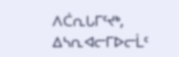ᐱᑖᕆᒐᒥᑦᔪᒃ, ᐃᓴᕆᐊᓕᒥᐅᓕᒫᑦ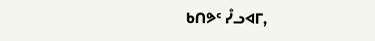ᑲᑎᕗᑦ ᓮᓗᐊᒥ,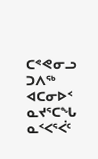ᑕᕝᕙᓂᓗ ᑐᐱᖅ ᐊᑕᓂᐅᑉ ᓇᔪᕐᑕᖓ ᓇᑉᐸᕐᐹᑦ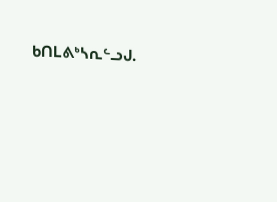ᑲᑎᒪᕕᒃᓴᕆᓪᓗᒍ.